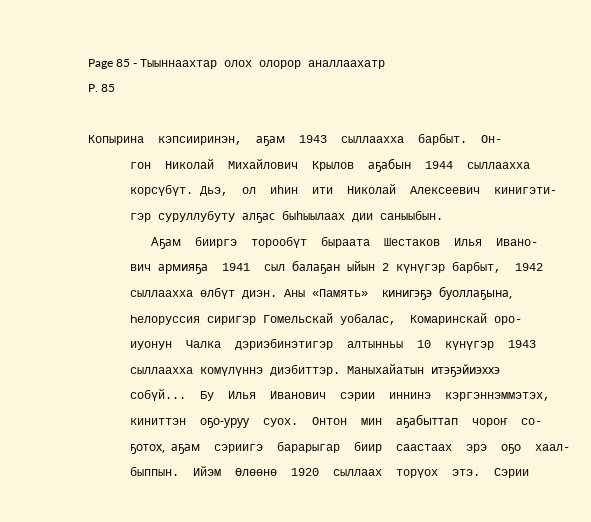Page 85 - Тыыннаахтар олох олорор аналлаахатр
P. 85

Копырина  кэпсииринэн,  аҕам  1943  сыллаахха  барбыт.  Он-
      гон  Николай  Михайлович  Крылов  аҕабын  1944  сыллаахха
      корсүбүт. Дьэ,  ол  иһин  ити  Николай  Алексеевич  кинигэти-
      гэр суруллубуту алҕас быһыылаах дии саныыбын.
         Аҕам  бииргэ  торообүт  быраата  Шестаков  Илья  Ивано-
      вич армияҕа  1941  сыл балаҕан ыйын 2 күнүгэр барбыт,  1942
      сыллаахха өлбүт диэн. Аны «Память»  кинигэҕэ буоллаҕына,
      Һелоруссия сиригэр Гомельскай уобалас,  Комаринскай оро-
      иуонун  Чалка  дэриэбинэтигэр  алтынньы  10  күнүгэр  1943
      сыллаахха комүлүннэ диэбиттэр. Маныхайатын итэҕэйиэххэ
      собүй...  Бу  Илья  Иванович  сэрии  иннинэ  кэргэннэммэтэх,
      киниттэн  оҕо-уруу  суох.  Онтон  мин  аҕабыттап  чороҥ  со-
      ҕотох,  аҕам  сэриигэ  барарыгар  биир  саастаах  эрэ  оҕо  хаал-
      быппын.  Ийэм  Өлөөнө  1920  сыллаах  торүох  этэ.  Сэрии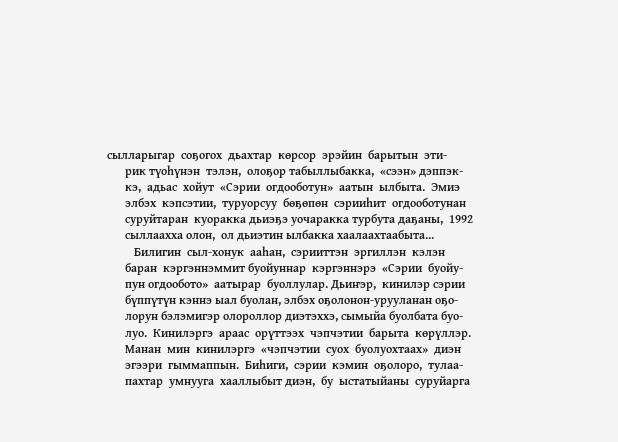сылларыгар  соҕогох  дьахтар  көрсор  эрэйин  барытын  эти-
      рик түоһүнэн  тэлэн,  олоҕор табыллыбакка,  «сээн» дэппэк-
      кэ,  адьас  хойут  «Сэрии  огдооботун»  аатын  ылбыта.  Эмиэ
      элбэх  кэпсэтии,  туруорсуу  бөҕөпөн  сэрииһит  огдооботунан
      суруйтаран  куоракка дьиэҕэ уочаракка турбута даҕаны,  1992
      сыллаахха олон,  ол дьиэтин ылбакка хаалаахтаабыта...
         Билигин  сыл-хонук  ааһан,  сэрииттэн  эргиллэн  кэлэн
      баран  кэргэннэммит буойуннар  кэргэннэрэ  «Сэрии  буойу-
      пун огдообото»  аатырар  буоллулар. Дьиҥэр,  кинилэр сэрии
      бүппүтүн кэннэ ыал буолан, элбэх оҕолонон-урууланан оҕо-
      лорун бэлэмигэр олороллор диэтэххэ, сымыйа буолбата буо-
      луо.  Кинилэргэ  араас  орүттээх  чэпчэтии  барыта  көрүллэр.
      Манан  мин  кинилэргэ  «чэпчэтии  суох  буолуохтаах»  диэн
      эгээри  гыммаппын.  Биһиги,  сэрии  кэмин  оҕолоро,  тулаа-
      пахтар  умнууга  хааллыбыт диэн,  бу  ыстатыйаны  суруйарга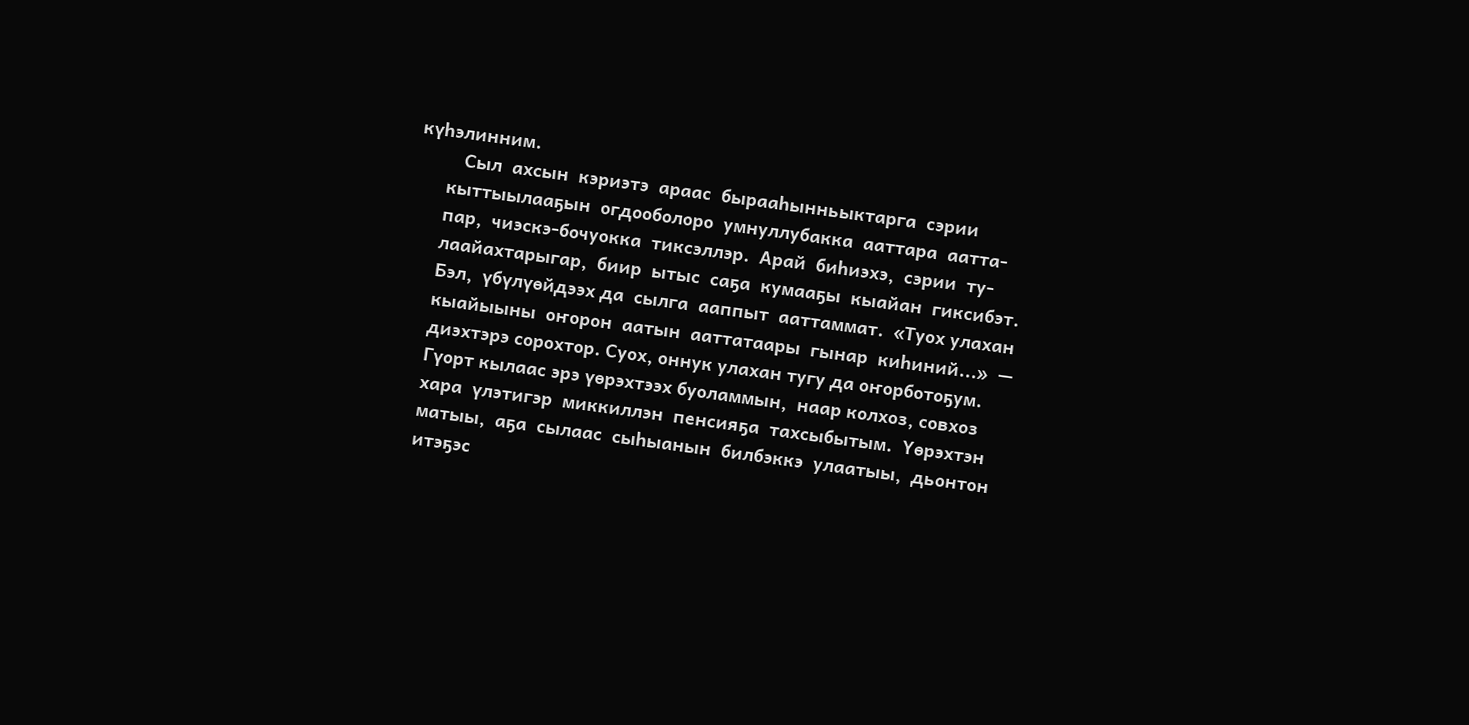күһэлинним.
         Сыл  ахсын  кэриэтэ  араас  бырааһынньыктарга  сэрии
      кыттыылааҕын  огдооболоро  умнуллубакка  ааттара  аатта-
      пар,  чиэскэ-бочуокка  тиксэллэр.  Арай  биһиэхэ,  сэрии  ту-
      лаайахтарыгар,  биир  ытыс  саҕа  кумааҕы  кыайан  гиксибэт.
      Бэл,  үбүлүөйдээх да  сылга  ааппыт  ааттаммат.  «Туох улахан
      кыайыыны  оҥорон  аатын  ааттатаары  гынар  киһиний...»  —
      диэхтэрэ сорохтор. Суох, оннук улахан тугу да оҥорботоҕум.
      Гүорт кылаас эрэ үөрэхтээх буоламмын,  наар колхоз, совхоз
      хара  үлэтигэр  миккиллэн  пенсияҕа  тахсыбытым.  Үөрэхтэн
      матыы,  аҕа  сылаас  сыһыанын  билбэккэ  улаатыы,  дьонтон
      итэҕэс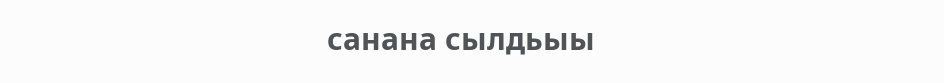санана сылдьыы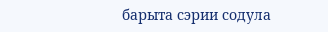барыта сэрии содула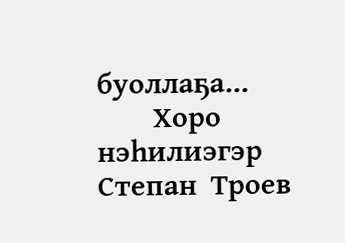буоллаҕа...
        Хоро  нэһилиэгэр  Степан  Троев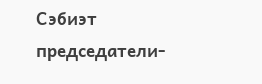Сэбиэт  председатели-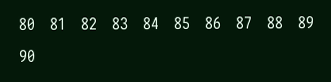80   81   82   83   84   85   86   87   88   89   90